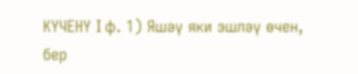КҮЧЕНҮ I ф. 1) Яшәү яки эшләү өчен, бер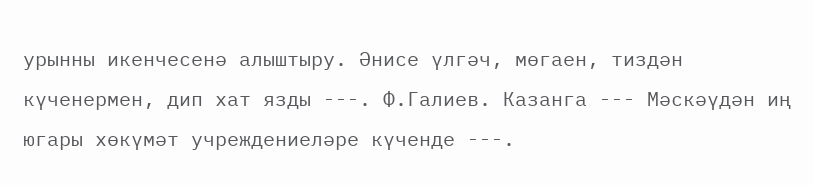урынны икенчесенә алыштыру. Әнисе үлгәч, мөгаен, тиздән күченермен, дип хат язды ---. Ф.Галиев. Казанга --- Мәскәүдән иң югары хөкүмәт учреждениеләре күченде ---.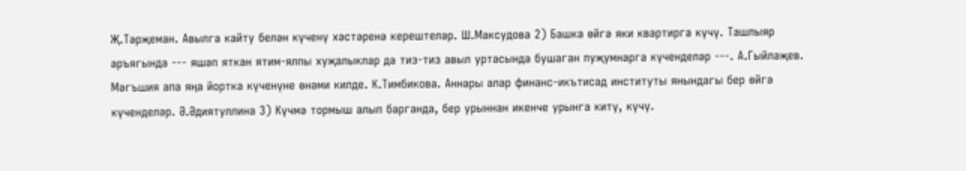Җ.Тәрҗеман. Авылга кайту белән күченү хәстәренә керештеләр. Ш.Максудова 2) Башка өйгә яки квартирга күчү. Ташлыяр аръягында --- яшәп яткан ятим-ялпы хуҗалыклар да тиз-тиз авыл уртасында бушаган пуҗумнарга күченделәр ---. А.Гыйләҗев. Мәгъшия апа яңа йортка күченүне өнәми килде. К.Тимбикова. Аннары алар финанс-икътисад институты янындагы бер өйгә күченделәр. Ә.Әдиятуллина 3) Күчмә тормыш алып барганда, бер урыннан икенче урынга китү, күчү.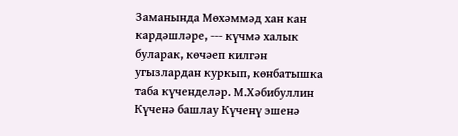Заманында Мөхәммәд хан кан кардәшләре, --- күчмә халык буларак, көчәеп килгән угызлардан куркып, көнбатышка таба күченделәр. М.Хәбибуллин Күченә башлау Күченү эшенә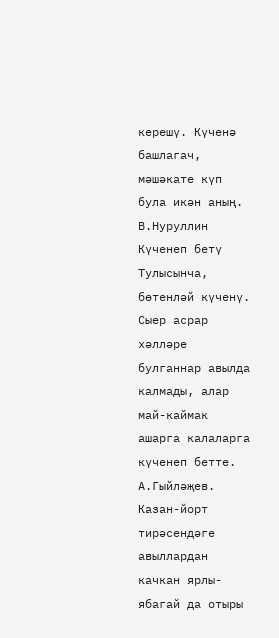керешү. Күченә башлагач, мәшәкате күп була икән аның. В.Нуруллин Күченеп бетү Тулысынча, бөтенләй күченү. Сыер асрар хәлләре булганнар авылда калмады, алар май-каймак ашарга калаларга күченеп бетте. А.Гыйләҗев. Казан-йорт тирәсендәге авыллардан качкан ярлы-ябагай да отыры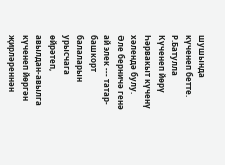шушында күченеп бетте. Р.Батулла Күченеп йөрү Һәрвакыт күченү хәлендә булу. Әле берничә генә ай элек --- татар-башкорт балаларын урысчага өйрәтеп, авылдан-авылга күченеп йөргән җирләреннән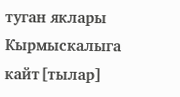туган яклары Кырмыскалыга кайт[тылар]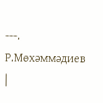---. Р.Мөхәммәдиев |